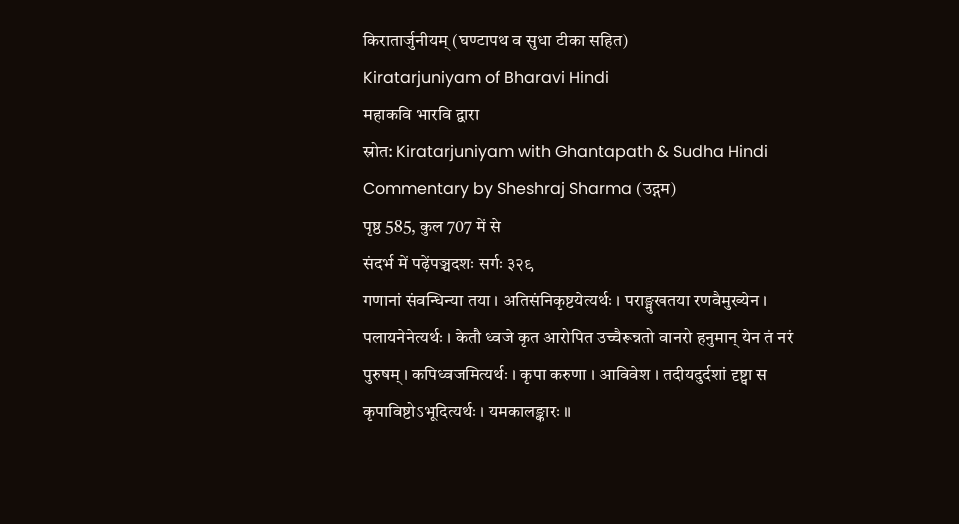किरातार्जुनीयम् (घण्टापथ व सुधा टीका सहित)
Kiratarjuniyam of Bharavi Hindi
महाकवि भारवि द्वारा
स्रोत: Kiratarjuniyam with Ghantapath & Sudha Hindi Commentary by Sheshraj Sharma (उद्गम)
पृष्ठ 585, कुल 707 में से
संदर्भ में पढ़ेंपञ्चदशः सर्गः ३२९
गणानां संवन्धिन्या तया । अतिसंनिकृष्टयेत्यर्थः । पराङ्मुखतया रणवैमुख्येन । पलायनेनेत्यर्थः । केतौ ध्वजे कृत आरोपित उच्चैरून्नतो वानरो हनुमान् येन तं नरं पुरुषम् । कपिध्वजमित्यर्थः । कृपा करुणा । आविवेश । तदीयदुर्दशां दृष्ट्वा स कृपाविष्टोऽभूदित्यर्थः । यमकालङ्कारः ॥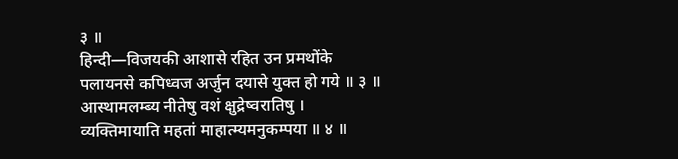३ ॥
हिन्दी—विजयकी आशासे रहित उन प्रमथोंके पलायनसे कपिध्वज अर्जुन दयासे युक्त हो गये ॥ ३ ॥
आस्थामलम्ब्य नीतेषु वशं क्षुद्रेष्वरातिषु ।
व्यक्तिमायाति महतां माहात्म्यमनुकम्पया ॥ ४ ॥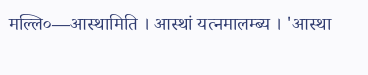मल्लि०—आस्थामिति । आस्थां यत्नमालम्ब्य । 'आस्था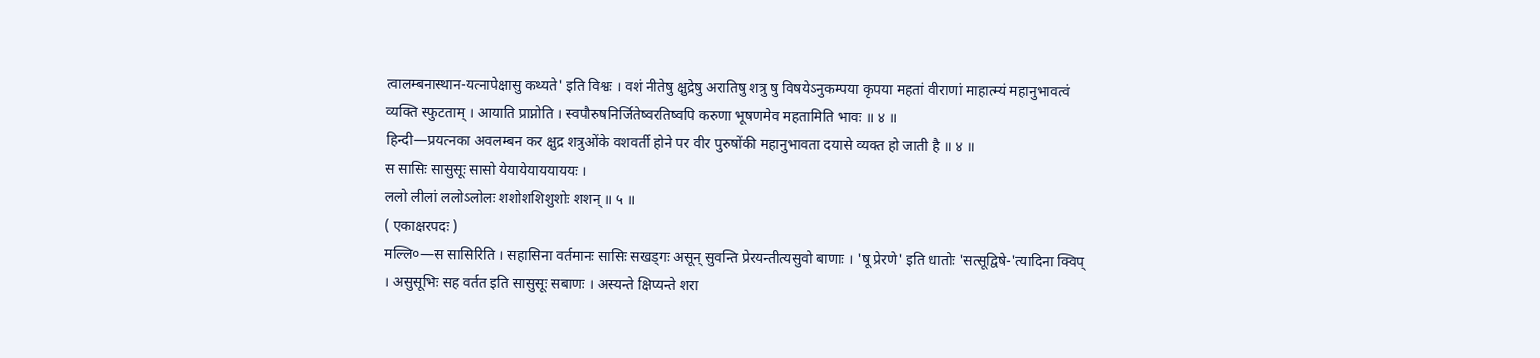त्वालम्बनास्थान-यत्नापेक्षासु कथ्यते' इति विश्वः । वशं नीतेषु क्षुद्रेषु अरातिषु शत्रु षु विषयेऽनुकम्पया कृपया महतां वीराणां माहात्म्यं महानुभावत्वं व्यक्ति स्फुटताम् । आयाति प्राप्नोति । स्वपौरुषनिर्जितेष्वरतिष्वपि करुणा भूषणमेव महतामिति भावः ॥ ४ ॥
हिन्दी—प्रयत्नका अवलम्बन कर क्षुद्र शत्रुओंके वशवर्ती होने पर वीर पुरुषोंकी महानुभावता दयासे व्यक्त हो जाती है ॥ ४ ॥
स सासिः सासुसूः सासो येयायेयाययाययः ।
ललो लीलां ललोऽलोलः शशोशशिशुशोः शशन् ॥ ५ ॥
( एकाक्षरपदः )
मल्लि०—स सासिरिति । सहासिना वर्तमानः सासिः सखड्गः असून् सुवन्ति प्रेरयन्तीत्यसुवो बाणाः । 'षू प्रेरणे' इति धातोः 'सत्सूद्विषे-'त्यादिना क्विप् । असुसूभिः सह वर्तत इति सासुसूः सबाणः । अस्यन्ते क्षिप्यन्ते शरा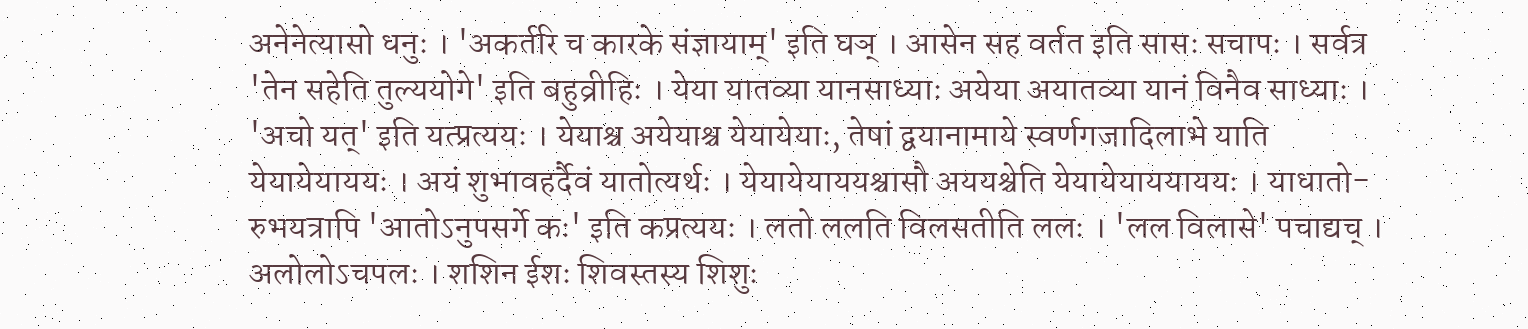अनेनेत्यासो धनुः । 'अकर्तरि च कारके संज्ञायाम्' इति घञ् । आसेन सह वर्तत इति सासः सचापः । सर्वत्र 'तेन सहेति तुल्ययोगे' इति बहुव्रीहिः । येया यातव्या यानसाध्याः अयेया अयातव्या यानं विनैव साध्याः । 'अचो यत्' इति यत्प्रत्ययः । येयाश्च अयेयाश्च येयायेयाः, तेषां द्वयानामाये स्वर्णगजादिलाभे याति येयायेयाययः । अयं शुभावहर्दैवं यातोत्यर्थः । येयायेयाययश्चासौ अययश्चेति येयायेयाययाययः । याधातो-रुभयत्रापि 'आतोऽनुपसर्गे कः' इति कप्रत्ययः । लतो ललति विलसतीति ललः । 'लल विलासे' पचाद्यच् । अलोलोऽचपलः । शशिन ईशः शिवस्तस्य शिशुः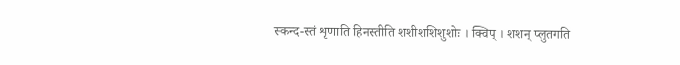स्कन्द-स्तं शृणाति हिनस्तीति शशीशशिशुशोः । क्विप् । शशन् प्लुतगति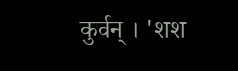कुर्वन् । 'शश